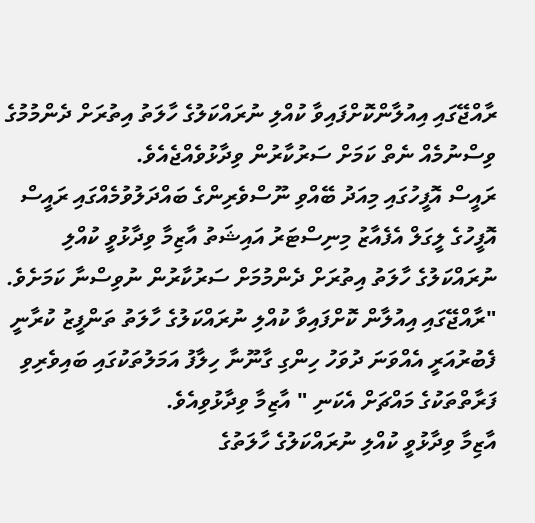ރާއްޖޭގައި އިއުލާންކޮށްފައިވާ ކުއްލި ނުރައްކަލުގެ ހާލަތު އިތުރަށް ދެންމުމުގެ ވިސްނުމެއް ނެތް ކަމަށް ސަރުކާރުން ވިދާޅުވެއްޖެއެވެ.
ރައީސް އޮފީހުގައި މިއަދު ބޭއްވި ނޫސްވެރިންގެ ބައްދަލުވުމެއްގައި ރައީސް އޮފީހުގެ ލީގަލް އެފެއާޒު މިނިސްޓަރު އައިޝަތު އާޒިމާ ވިދާޅުވީ ކުއްލި ނުރައްކަލުގެ ހާލަތު އިތުރަށް ދެންމުމަށް ސަރުކާރުން ނުވިސްނާ ކަމަށެވެ.
"ރާއްޖޭގައި އިއުލާން ކޮށްފައިވާ ކުއްލި ނުރައްކަލުގެ ހާލަތު ތަންފީޒު ކުރާނީ ފެބުރުއަރީ އެއްވަނަ ދުވަހު ހިންގި ގާނޫނާ ހިލާފު އަމަލުތަކުގައި ބައިވެރިވި ފަރާތްތަކުގެ މައްޗަށް އެކަނި " އާޒިމާ ވިދާޅުވިއެވެ.
އާޒިމާ ވިދާޅުވީ ކުއްލި ނުރައްކަލުގެ ހާލަތުގެ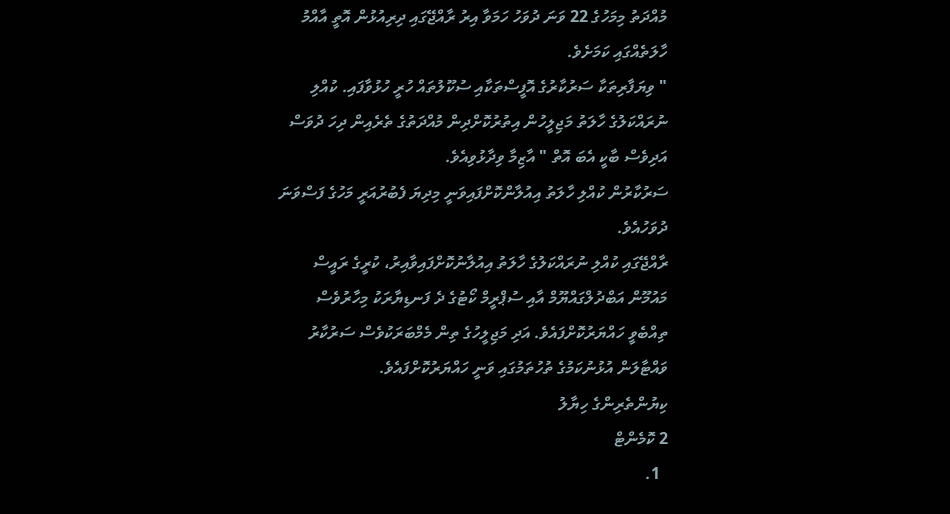މުއްދަތު މިމަހުގެ 22 ވަނަ ދުވަހު ހަމަވާ އިރު ރާއްޖޭގައި ދިރިއުޅުން އޮތީ އާއްމު ހާލަތެއްގައި ކަމަށެވެ.
" ވިޔަފާރިތަކާ ސަރުކާރުގެ އޮފީސްތަކާއި ސުކޫލުތައް ހުރީ ހުޅުވާފައި. ކުއްލި ނުރައްކަލުގެ ހާލަތު މަޖިލީހުން އިތުރުކޮށްދިން މުއްދަތުގެ ތެރެއިން ދިހަ ދުވަސް އަދިވެސް ބާކީ އެބަ އޮތް " އާޒިމާ ވިދާޅުވިއެވެ.
ސަރުކާރުން ކުއްލި ހާލަތު އިއުލާންކޮށްފައިވަނީ މިދިޔަ ފެބުރުއަރީ މަހުގެ ފަސްވަނަ ދުވަހުއެވެ.
ރާއްޖޭގައި ކުއްލި ނުރައްކަލުގެ ހާލަތު އިއުލާނުކޮށްފައިވާއިރު، ކުރީގެ ރައީސް މައުމޫން އަބްދުލްގައްޔޫމް އާއި ސުޕްރީމް ކޯޓުގެ ދެ ފަނޑިޔާރަކު މިހާރުވެސް ތިއްބެވީ ހައްޔަރުކޮށްފައެވެ. އަދި މަޖިލީހުގެ ތިން މެމްބަރަކުވެސް ސަރުކާރު ވައްޓާލަން އުޅުނުކަމުގެ ތުހުތަމުގައި ވަނީ ހައްޔަރުކޮށްފައެވެ.
ކިޔުންތެރިންގެ ހިޔާލު
2 ކޮމެންޓް
  1.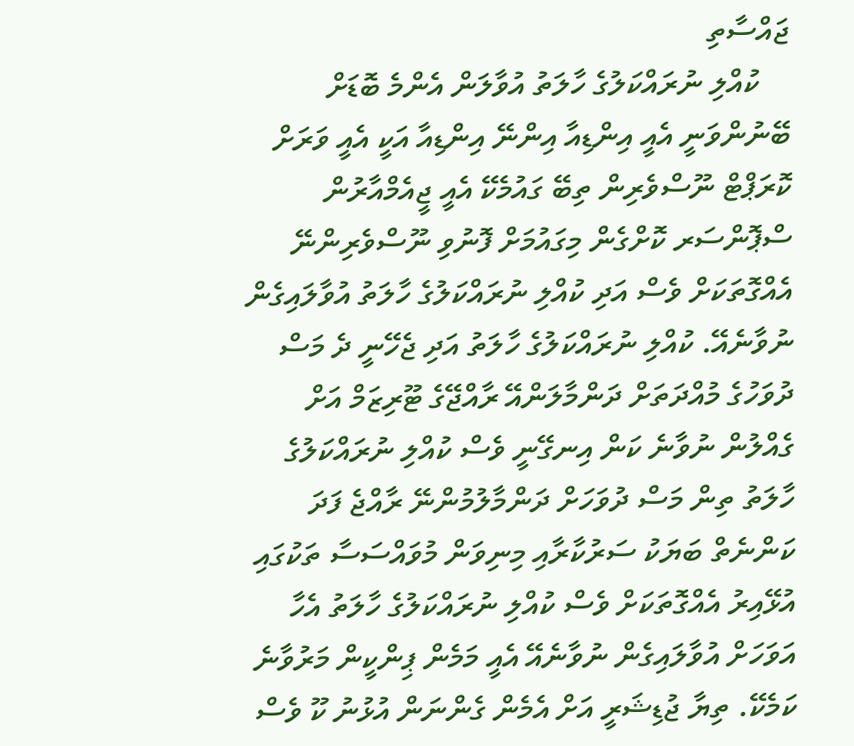ޖައްސާތި
    ކުއްލި ނުރައްކަލުގެ ހާލަތު އުވާލަން އެންމެ ބޮޑަށް ބޭނުންވަނީ އެއީ އިންޑިއާ އިންނޭ އިންޑިއާ އަކީ އެއީ ވަރަށް ކޮރަޕްޓް ނޫސްވެރިން ތިބޭ ގައުމެކޭ އެއީ ޖީއެމްއާރުން ސްޕޮންސަރ ކޮށްގެން މިގައުމަށް ފޮނުވި ނޫސްވެރިންނޭ އެއްގޮތަކަށް ވެސް އަދި ކުއްލި ނުރައްކަލުގެ ހާލަތު އުވާލައިގެން ނުވާނެއޭ. ކުއްލި ނުރައްކަލުގެ ހާލަތު އަދި ޖެހޭނީ ދެ މަސް ދުވަހުގެ މުއްދަތަށް ދަންމާލަންއޭ ރާއްޖޭގެ ޓޫރިޒަމް އަށް ގެއްލުން ނުވާނެ ކަން އިނގޭނީ ވެސް ކުއްލި ނުރައްކަލުގެ ހާލަތު ތިން މަސް ދުވަހަށް ދަންމާލުމުންނޭ ރާއްޖެ ފަދަ ކަންނެތް ބަޔަކު ސަރުކާރާއި މިނިވަން މުވައްސަސާ ތަކުގައި އުޅޭއިރު އެއްގޮތަކަށް ވެސް ކުއްލި ނުރައްކަލުގެ ހާލަތު އެހާ އަވަހަށް އުވާލައިގެން ނުވާނެއޭ އެއީ މަމެން ޕިންކީން މަރުވާނެ ކަމެކޭ. ތިޔާ ޖުޑިޝަރީ އަށް އެމެން ގެންނަން އުޅުނު ކޫ ވެސް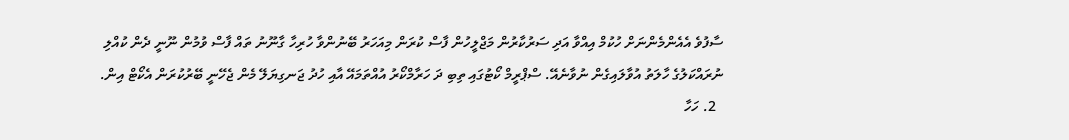ސާފުވެ އެއެންމެންނަށް ހުކުމް އިއްވާ އަދި ސަރުކާރުން މަޖްލީހުން ފާސް ކުރަން މިއަހަރު ބޭނުންވާ ހުރިހާ ގާނޫނު ތައް ފާސް ވުމުން ނޫނީ ދެން ކުއްލި ނުރައްކަލުގެ ހާލަތު އުވާލައިގެން ނުވާނެއޭ. ސްޕްރީމް ކޯޓުގައި ތިބި ދަ ހަރާމްކޯރު އުއްތަމައޭ އާއި ހުދު ޖަނގިޔަލޭ މެން ޖެހޭނީ ބޭރުކުރަން އެކޯޓް އިން.
  2. ހަހާ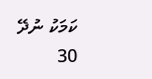ކަމަކު ނުދޭ 30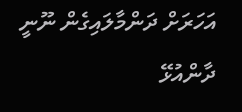އަހަރަށް ދަންމާލައިގެން ނޫނީ ދާންއުޅޭ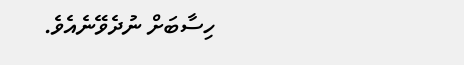ހިސާބަށް ނުދެވޭނެއެވެ.